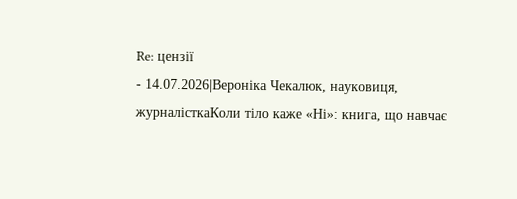Re: цензії
- 14.07.2026|Вероніка Чекалюк, науковиця, журналісткаКоли тіло каже «Ні»: книга, що навчає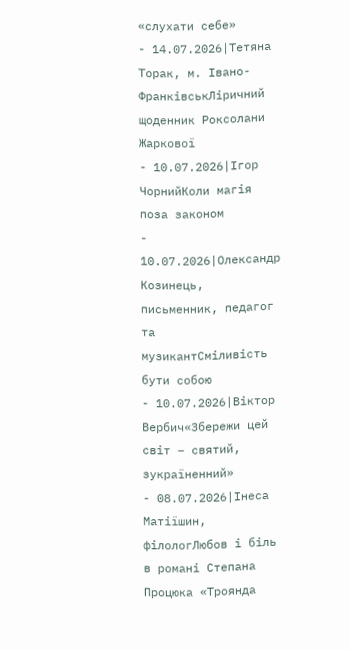«слухати себе»
- 14.07.2026|Тетяна Торак, м. Івано-ФранківськЛіричний щоденник Роксолани Жаркової
- 10.07.2026|Ігор ЧорнийКоли магія поза законом
- 10.07.2026|Олександр Козинець, письменник, педагог та музикантСміливість бути собою
- 10.07.2026|Віктор Вербич«Збережи цей світ – святий, зукраїненний»
- 08.07.2026|Інеса Матіїшин, філологЛюбов і біль в романі Степана Процюка «Троянда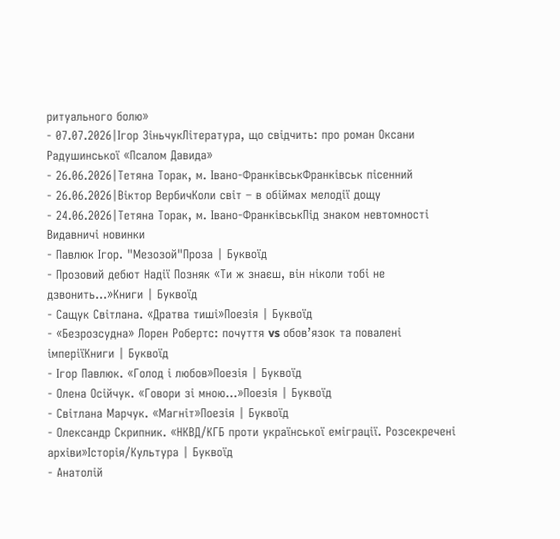ритуального болю»
- 07.07.2026|Ігор ЗіньчукЛітература, що свідчить: про роман Оксани Радушинської «Псалом Давида»
- 26.06.2026|Тетяна Торак, м. Івано-ФранківськФранківськ пісенний
- 26.06.2026|Віктор ВербичКоли cвіт – в обіймах мелодії дощу
- 24.06.2026|Тетяна Торак, м. Івано-ФранківськПід знаком невтомності
Видавничі новинки
- Павлюк Ігор. "Мезозой"Проза | Буквоїд
- Прозовий дебют Надії Позняк «Ти ж знаєш, він ніколи тобі не дзвонить…»Книги | Буквоїд
- Сащук Світлана. «Дратва тиші»Поезія | Буквоїд
- «Безрозсудна» Лорен Робертс: почуття vs обов’язок та повалені імперіїКниги | Буквоїд
- Ігор Павлюк. «Голод і любов»Поезія | Буквоїд
- Олена Осійчук. «Говори зі мною…»Поезія | Буквоїд
- Світлана Марчук. «Магніт»Поезія | Буквоїд
- Олександр Скрипник. «НКВД/КГБ проти української еміграції. Розсекречені архіви»Історія/Культура | Буквоїд
- Анатолій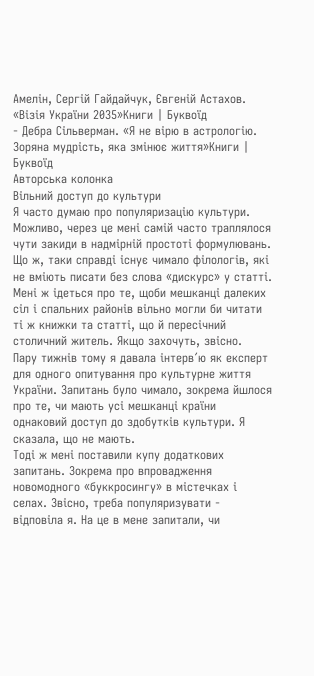Амелін, Сергій Гайдайчук, Євгеній Астахов. «Візія України 2035»Книги | Буквоїд
- Дебра Сільверман. «Я не вірю в астрологію. Зоряна мудрість, яка змінює життя»Книги | Буквоїд
Авторська колонка
Вільний доступ до культури
Я часто думаю про популяризацію культури. Можливо, через це мені самій часто траплялося чути закиди в надмірній простоті формулювань. Що ж, таки справді існує чимало філологів, які не вміють писати без слова «дискурс» у статті. Мені ж ідеться про те, щоби мешканці далеких сіл і спальних районів вільно могли би читати ті ж книжки та статті, що й пересічний столичний житель. Якщо захочуть, звісно.
Пару тижнів тому я давала інтерв´ю як експерт для одного опитування про культурне життя України. Запитань було чимало, зокрема йшлося про те, чи мають усі мешканці країни однаковий доступ до здобутків культури. Я сказала, що не мають.
Тоді ж мені поставили купу додаткових запитань. Зокрема про впровадження новомодного «буккросингу» в містечках і селах. Звісно, треба популяризувати - відповіла я. На це в мене запитали, чи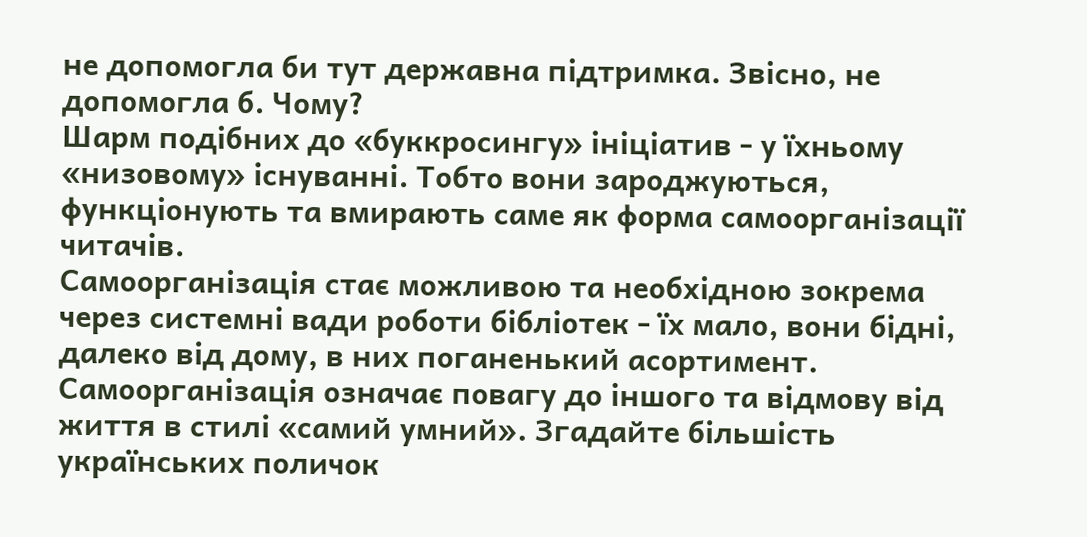не допомогла би тут державна підтримка. Звісно, не допомогла б. Чому?
Шарм подібних до «буккросингу» ініціатив - у їхньому «низовому» існуванні. Тобто вони зароджуються, функціонують та вмирають саме як форма самоорганізації читачів.
Самоорганізація стає можливою та необхідною зокрема через системні вади роботи бібліотек - їх мало, вони бідні, далеко від дому, в них поганенький асортимент.
Самоорганізація означає повагу до іншого та відмову від життя в стилі «самий умний». Згадайте більшість українських поличок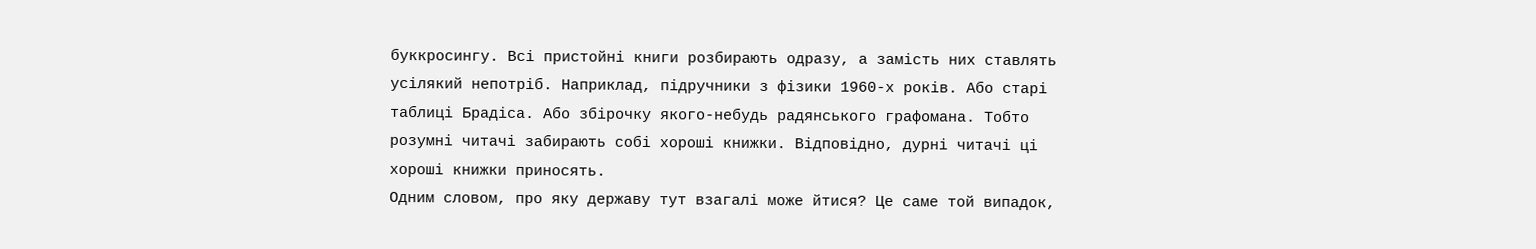буккросингу. Всі пристойні книги розбирають одразу, а замість них ставлять усілякий непотріб. Наприклад, підручники з фізики 1960-х років. Або старі таблиці Брадіса. Або збірочку якого-небудь радянського графомана. Тобто розумні читачі забирають собі хороші книжки. Відповідно, дурні читачі ці хороші книжки приносять.
Одним словом, про яку державу тут взагалі може йтися? Це саме той випадок,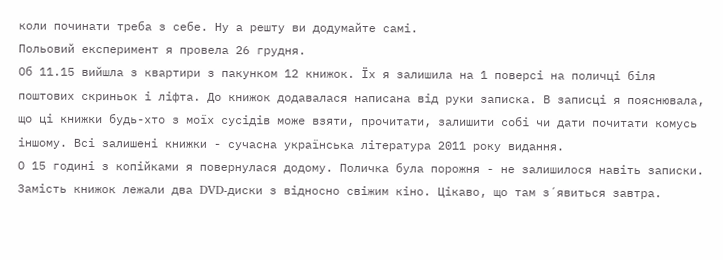коли починати треба з себе. Ну а решту ви додумайте самі.
Польовий експеримент я провела 26 грудня.
Об 11.15 вийшла з квартири з пакунком 12 книжок. Їх я залишила на 1 поверсі на поличці біля поштових скриньок і ліфта. До книжок додавалася написана від руки записка. В записці я пояснювала, що ці книжки будь-хто з моїх сусідів може взяти, прочитати, залишити собі чи дати почитати комусь іншому. Всі залишені книжки - сучасна українська література 2011 року видання.
О 15 годині з копійками я повернулася додому. Поличка була порожня - не залишилося навіть записки. Замість книжок лежали два DVD-диски з відносно свіжим кіно. Цікаво, що там з´явиться завтра.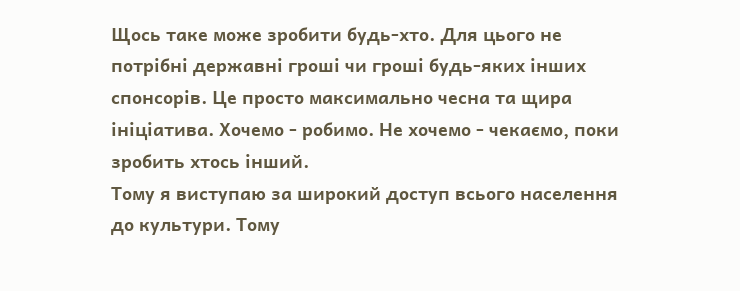Щось таке може зробити будь-хто. Для цього не потрібні державні гроші чи гроші будь-яких інших спонсорів. Це просто максимально чесна та щира ініціатива. Хочемо - робимо. Не хочемо - чекаємо, поки зробить хтось інший.
Тому я виступаю за широкий доступ всього населення до культури. Тому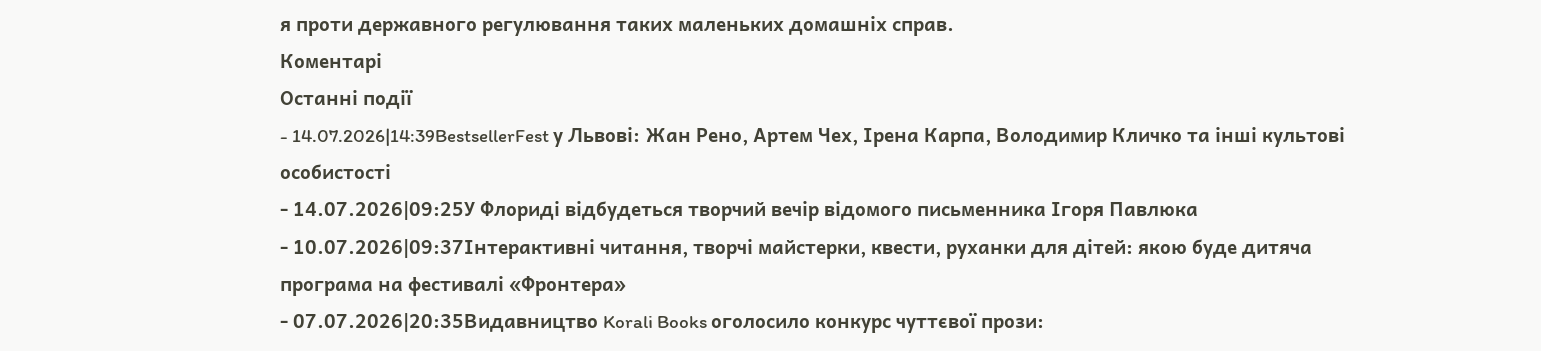я проти державного регулювання таких маленьких домашніх справ.
Коментарі
Останні події
- 14.07.2026|14:39BestsellerFest у Львові: Жан Рено, Артем Чех, Ірена Карпа, Володимир Кличко та інші культові особистості
- 14.07.2026|09:25У Флориді відбудеться творчий вечір відомого письменника Ігоря Павлюка
- 10.07.2026|09:37Інтерактивні читання, творчі майстерки, квести, руханки для дітей: якою буде дитяча програма на фестивалі «Фронтера»
- 07.07.2026|20:35Видавництво Korali Books оголосило конкурс чуттєвої прози: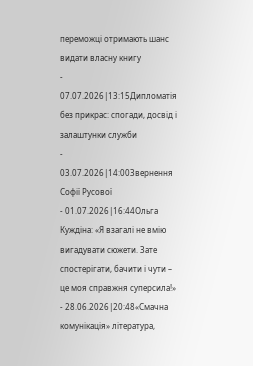переможці отримають шанс видати власну книгу
- 07.07.2026|13:15Дипломатія без прикрас: спогади, досвід і залаштунки служби
- 03.07.2026|14:00Звернення Софії Русової
- 01.07.2026|16:44Ольга Куждіна: «Я взагалі не вмію вигадувати сюжети. Зате спостерігати, бачити і чути – це моя справжня суперсила!»
- 28.06.2026|20:48«Смачна комунікація» література,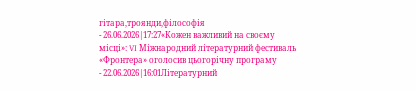гітара,троянди,філософія
- 26.06.2026|17:27«Кожен важливий на своєму місці»: VI Міжнародний літературний фестиваль «Фронтера» оголосив цьогорічну програму
- 22.06.2026|16:01Літературний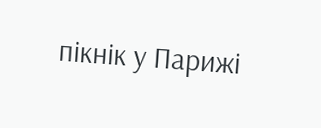пікнік у Парижі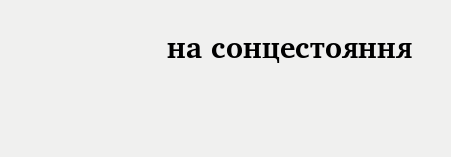на сонцестояння